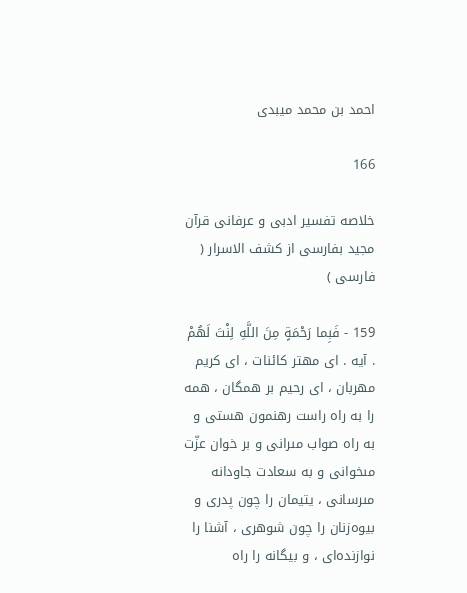احمد بن محمد ميبدى

166

خلاصه تفسير ادبى و عرفانى قرآن مجيد بفارسى از كشف الاسرار ( فارسى )

159 - فَبِما رَحْمَةٍ مِنَ اللَّهِ لِنْتَ لَهُمْ . آيه . اى مهتر كائنات ، اى كريم مهربان ، اى رحيم بر همگان ، همه را به راه راست رهنمون هستى و به راه صواب مىرانى و بر خوان عزّت مىخوانى و به سعادت جاودانه مىرسانى ، يتيمان را چون پدرى و بيوه‌زنان را چون شوهرى ، آشنا را نوازنده‌اى ، و بيگانه را راه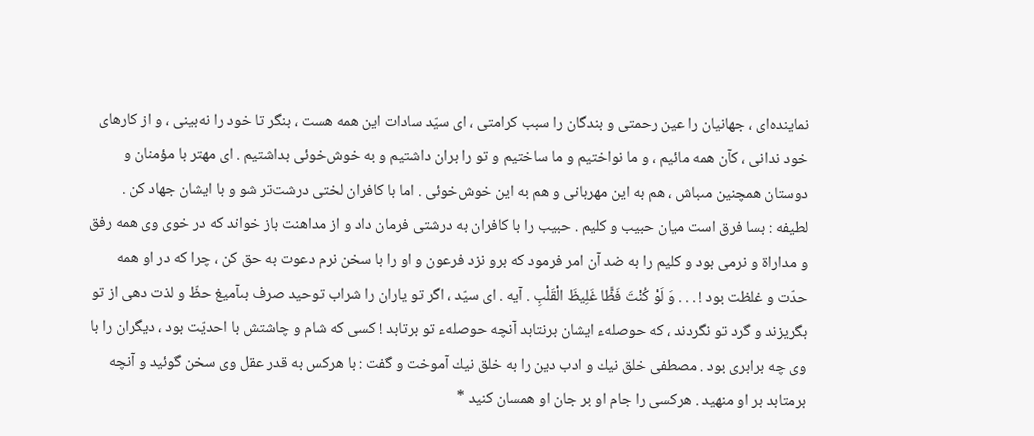نماينده‌اى ، جهانيان را عين رحمتى و بندگان را سبب كرامتى ، اى سيّد سادات اين همه هست ، بنگر تا خود را نه‌بينى ، و از كارهاى خود ندانى ، كآن همه مائيم ، و ما نواختيم و ما ساختيم و تو را بران داشتيم و به خوش‌خوئى بداشتيم . اى مهتر با مؤمنان و دوستان همچنين مىباش ، هم به اين مهربانى و هم به اين خوش‌خوئى . اما با كافران لختى درشت‌تر شو و با ايشان جهاد كن . لطيفه : بسا فرق است ميان حبيب و كليم . حبيب را با كافران به درشتى فرمان داد و از مداهنت باز خواند كه در خوى وى همه رفق و مداراة و نرمى بود و كليم را به ضد آن امر فرمود كه برو نزد فرعون و او را با سخن نرم دعوت به حق كن ، چرا كه در او همه حدّت و غلظت بود ! . . . وَ لَوْ كُنْتَ فَظًّا غَلِيظَ الْقَلْبِ . آيه . اى سيّد ، اگر تو ياران را شراب توحيد صرف بىآميغ حظّ و لذت دهى از تو بگريزند و گرد تو نگردند ، كه حوصلهء ايشان برنتابد آنچه حوصلهء تو برتابد ! كسى كه شام و چاشتش با احديّت بود ، ديگران را با وى چه برابرى بود . مصطفى خلق نيك و ادب دين را به خلق نيك آموخت و گفت : با هركس به قدر عقل وى سخن گوئيد و آنچه برمتابد بر او منهيد . هركسى را جام او بر جان او همسان كنيد *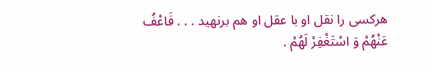هركسى را نقل او با عقل او هم برنهيد . . . فَاعْفُ عَنْهُمْ وَ اسْتَغْفِرْ لَهُمْ .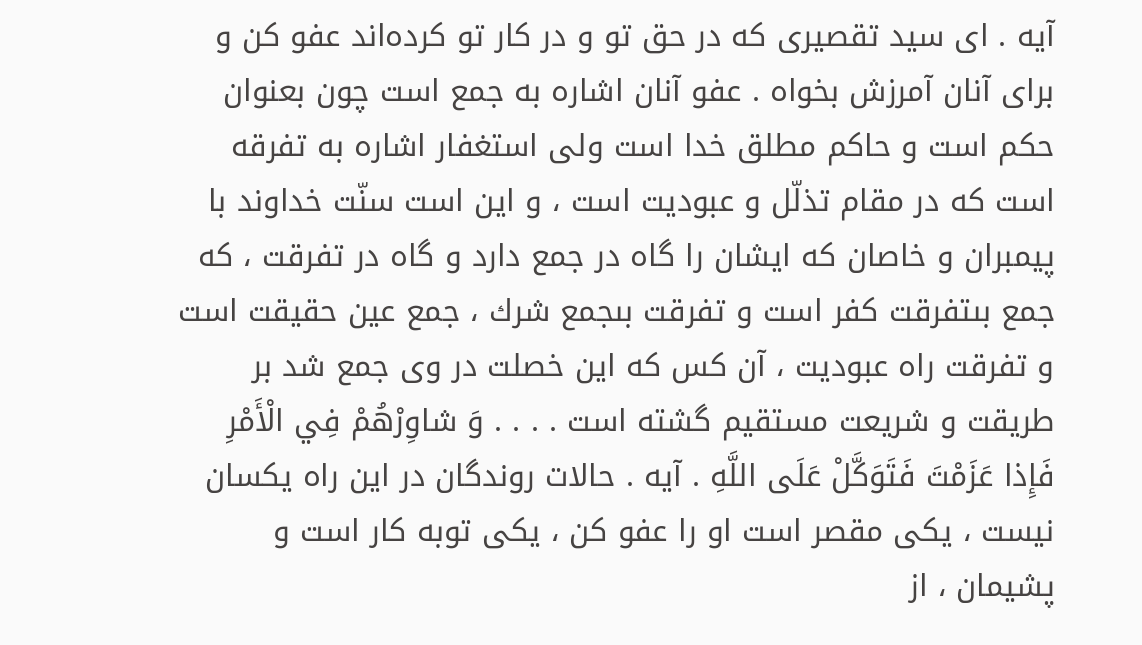آيه . اى سيد تقصيرى كه در حق تو و در كار تو كرده‌اند عفو كن و براى آنان آمرزش بخواه . عفو آنان اشاره به جمع است چون بعنوان حكم است و حاكم مطلق خدا است ولى استغفار اشاره به تفرقه است كه در مقام تذلّل و عبوديت است ، و اين است سنّت خداوند با پيمبران و خاصان كه ايشان را گاه در جمع دارد و گاه در تفرقت ، كه جمع بىتفرقت كفر است و تفرقت بىجمع شرك ، جمع عين حقيقت است و تفرقت راه عبوديت ، آن كس كه اين خصلت در وى جمع شد بر طريقت و شريعت مستقيم گشته است . . . . وَ شاوِرْهُمْ فِي الْأَمْرِ فَإِذا عَزَمْتَ فَتَوَكَّلْ عَلَى اللَّهِ . آيه . حالات روندگان در اين راه يكسان نيست ، يكى مقصر است او را عفو كن ، يكى توبه كار است و پشيمان ، از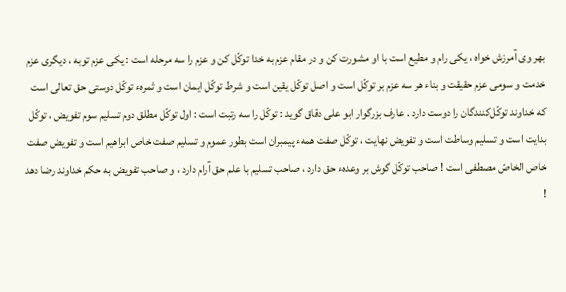بهر وى آمرزش خواه ، يكى رام و مطيع است با او مشورت كن و در مقام عزم به خدا توكّل كن و عزم را سه مرحله است : يكى عزم توبه ، ديگرى عزم خدمت و سومى عزم حقيقت و بناء هر سه عزم بر توكّل است و اصل توكّل يقين است و شرط توكّل ايمان است و ثمرهء توكّل دوستى حق تعالى است كه خداوند توكّل‌كنندگان را دوست دارد . عارف بزرگوار ابو على دقاق گويد : توكّل را سه رتبت است : اول توكّل مطلق دوم تسليم سوم تفويض ، توكّل بدايت است و تسليم وساطت است و تفويض نهايت ، توكّل صفت همهء پيمبران است بطور عموم و تسليم صفت خاص ابراهيم است و تفويض صفت خاص الخاصّ مصطفى است ! صاحب توكّل گوش بر وعدهء حق دارد ، صاحب تسليم با علم حق آرام دارد ، و صاحب تفويض به حكم خداوند رضا دهد !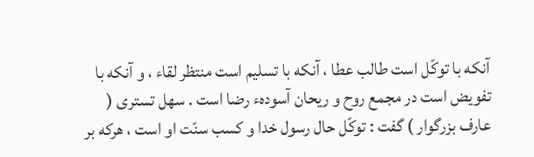آنكه با توكّل است طالب عطا ، آنكه با تسليم است منتظر لقاء ، و آنكه با تفويض است در مجمع روح و ريحان آسودهء رضا است . سهل تسترى ( عارف بزرگوار ) گفت : توكّل حال رسول خدا و كسب سنّت او است ، هركه بر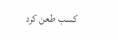كسب طعن كرد